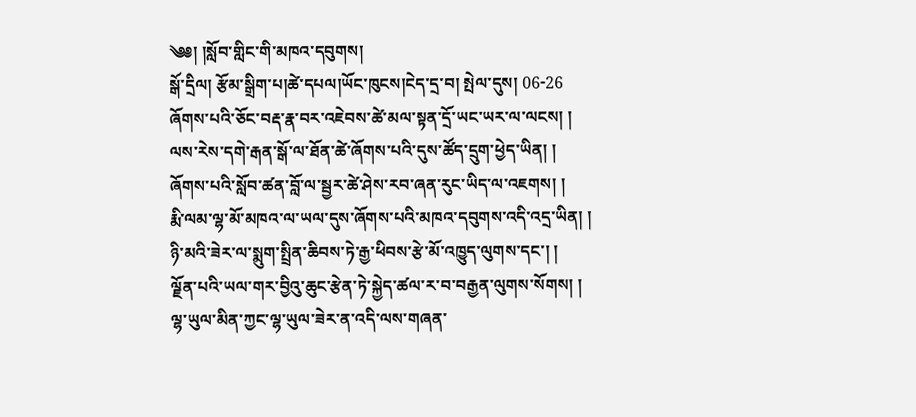༄༅། །སློབ་གླིང་གི་མཁའ་དབུགས།
སྒོ་དྲིལ། རྩོམ་སྒྲིག་པ།ཚེ་དཔལ།ཡོང་ཁུངས།ངེད་དྲ་བ། སྤེལ་དུས། 06-26
ཞོགས་པའི་ཅོང་བརྡ་རྣ་བར་འཇེབས་ཚེ་མལ་སྟན་དྲོ་ཡང་ཡར་ལ་ལངས། །
ལས་རེས་དགེ་རྒན་སྒོ་ལ་ཐོན་ཚེ་ཞོགས་པའི་དུས་ཚོད་དྲུག་ཕྱེད་ཡིན། །
ཞོགས་པའི་སློབ་ཚན་བློ་ལ་སྦྱར་ཚེ་ཤེས་རབ་ཞན་རུང་ཡིད་ལ་འཇགས། །
རྨི་ལམ་ལྷ་མོ་མཁའ་ལ་ཡལ་དུས་ཞོགས་པའི་མཁའ་དབུགས་འདི་འདྲ་ཡིན། །
ཉི་མའི་ཟེར་ལ་སྨུག་སྤྲིན་ཆིབས་ཏེ་རྒྱ་ཕིབས་རྩེ་མོ་འཁྱུད་ལུགས་དང་། །
ལྗོན་པའི་ཡལ་གར་བྱིའུ་ཆུང་རྩེན་ཏེ་སྐྱེད་ཚལ་ར་བ་བརྒྱན་ལུགས་སོགས། །
ལྷ་ཡུལ་མིན་ཀྱང་ལྷ་ཡུལ་ཟེར་ན་འདི་ལས་གཞན་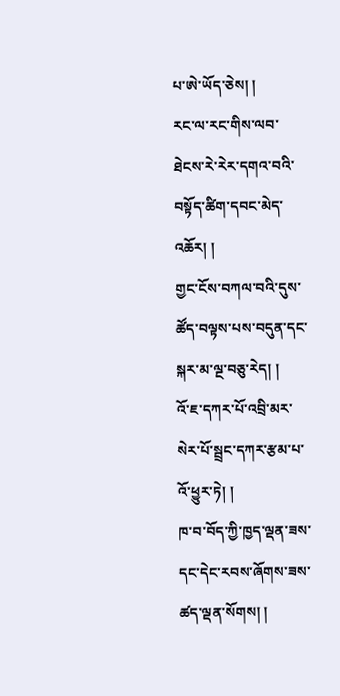པ་ཨེ་ཡོད་ཅེས། །
རང་ལ་རང་གིས་ལབ་ཐེངས་རེ་རེར་དགའ་བའི་བསྟོད་ཚིག་དབང་མེད་འཆོར། །
གྱང་ངོས་བཀལ་བའི་དུས་ཚོད་བལྟས་པས་བདུན་དང་སྐར་མ་ལྔ་བཅུ་རེད། །
འོ་ཇ་དཀར་པོ་འབྲི་མར་སེར་པོ་སྦྲང་དཀར་རྩམ་པ་འོ་ཕྱུར་ཏེ། །
ཁ་བ་བོད་ཀྱི་ཁྱད་ལྡན་ཟས་དང་དེང་རབས་ཞོགས་ཟས་ཚད་ལྡན་སོགས། །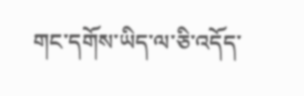གང་དགོས་ཡིད་ལ་ཅི་འདོད་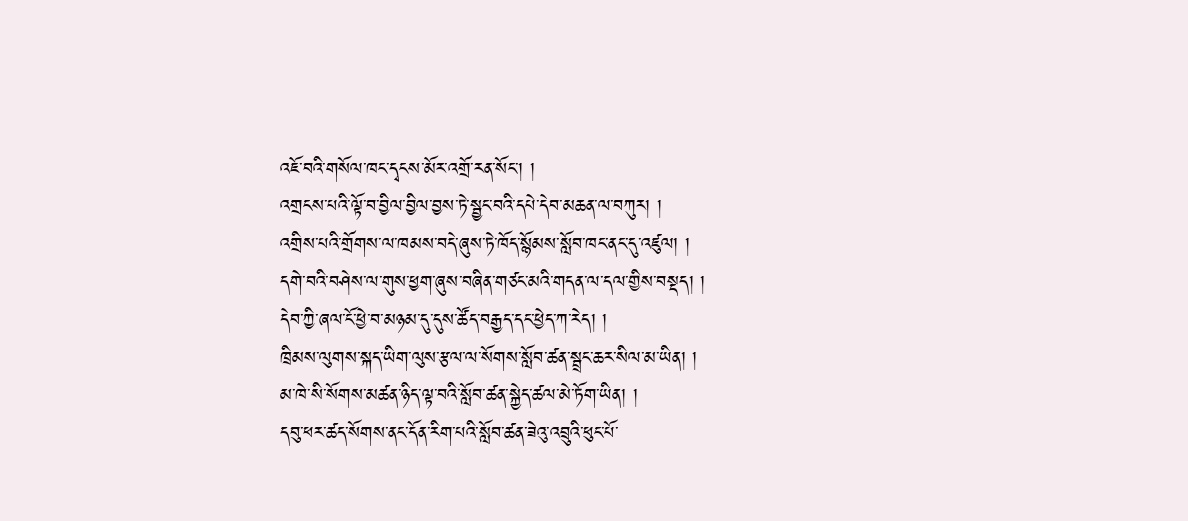འཇོ་བའི་གསོལ་ཁང་དྭངས་མོར་འགྲོ་རན་སོང་། །
འགྲངས་པའི་ལྟོ་བ་བྱིལ་བྱིལ་བྱས་ཏེ་སྦྱང་བའི་དཔེ་དེབ་མཆན་ལ་བཀུར། །
འགྲིས་པའི་གྲོགས་ལ་ཁམས་བདེ་ཞུས་ཏེ་ཁོད་སྙོམས་སློབ་ཁང་ནང་དུ་འཛུལ། །
དགེ་བའི་བཤེས་ལ་གུས་ཕྱག་ཞུས་བཞིན་གཙང་མའི་གདན་ལ་དལ་གྱིས་བསྡད། །
དེབ་ཀྱི་ཞལ་ངོ་ཕྱེ་བ་མཉམ་དུ་དུས་ཚོད་བརྒྱད་དང་ཕྱེད་ཀ་རེད། །
ཁྲིམས་ལུགས་སྐད་ཡིག་ལུས་རྩལ་ལ་སོགས་སློབ་ཚན་སྦྲང་ཆར་སིལ་མ་ཡིན། །
མ་ཁེ་སི་སོགས་མཚན་ཉིད་ལྟ་བའི་སློབ་ཚན་སྐྱེད་ཚལ་མེ་ཏོག་ཡིན། །
དབུ་ཕར་ཚད་སོགས་ནང་དོན་རིག་པའི་སློབ་ཚན་ཟེའུ་འབྲུའི་ཕུང་པོ་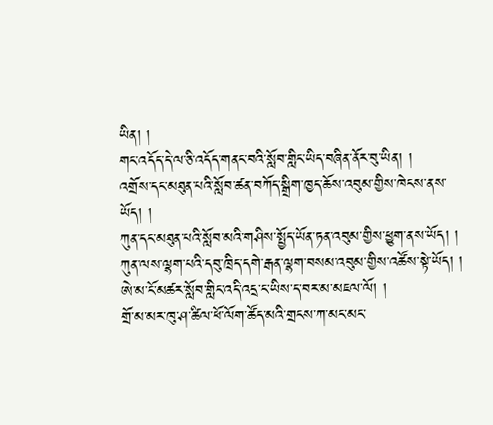ཡིན། །
གང་འདོད་དེ་ལ་ཅི་འདོད་གནང་བའི་སློབ་གླིང་ཡིད་བཞིན་ནོར་བུ་ཡིན། །
འགྲོས་དང་མཐུན་པའི་སློབ་ཚན་བཀོད་སྒྲིག་ཁྱད་ཆོས་འབུམ་གྱིས་ཁེངས་ནས་ཡོད། །
ཀུན་དང་མཐུན་པའི་སློབ་མའི་གཤིས་སྤྱོད་ཡོན་ཏན་འབུམ་གྱིས་ཕྱུག་ནས་ཡོད། །
ཀུན་ལས་ལྷག་པའི་དབུ་ཁྲིད་དགེ་རྒན་ལྷག་བསམ་འབུམ་གྱིས་འཚོས་སྟེ་ཡོད། །
ཨེ་མ་ངོ་མཚར་སློབ་གླིང་འདི་འདྲ་ང་ཡིས་ད་བར་མ་མཇལ་ལོ། །
གྲོ་མ་མར་ཁུ་ཤ་ཚིལ་ཕོ་ལོག་ཚོད་མའི་གྲངས་ཀ་མང་མང་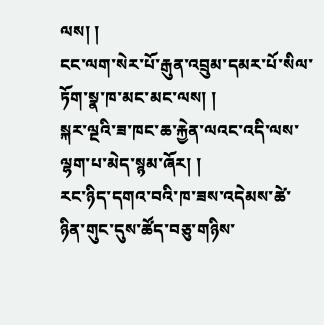ལས། །
ངང་ལག་སེར་པོ་རྒུན་འབྲུམ་དམར་པོ་སིལ་ཏོག་སྣ་ཁ་མང་མང་ལས། །
སྐར་ལྔའི་ཟ་ཁང་ཆ་རྐྱེན་ལའང་འདི་ལས་ལྷག་པ་མེད་སྙམ་ཞོར། །
རང་ཉིད་དགའ་བའི་ཁ་ཟས་འདེམས་ཚེ་ཉིན་གུང་དུས་ཚོད་བཅུ་གཉིས་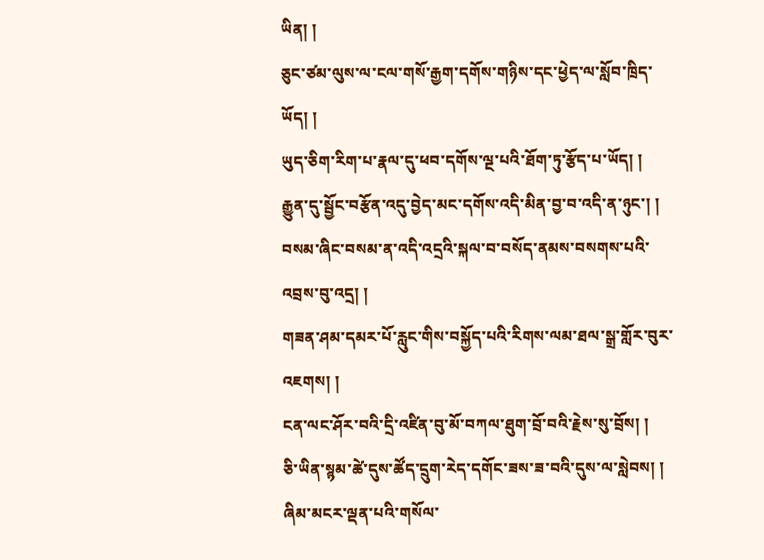ཡིན། །
ཅུང་ཙམ་ལུས་ལ་ངལ་གསོ་རྒྱག་དགོས་གཉིས་དང་ཕྱེད་ལ་སློབ་ཁྲིད་ཡོད། །
ཡུད་ཅིག་རིག་པ་རྣལ་དུ་ཕབ་དགོས་ལྔ་པའི་ཐོག་ཏུ་རྩོད་པ་ཡོད། །
རྒྱུན་དུ་སྦྱོང་བརྩོན་འདུ་བྱེད་མང་དགོས་འདི་མིན་བྱ་བ་འདི་ན་ཉུང་། །
བསམ་ཞིང་བསམ་ན་འདི་འདྲའི་སྐལ་བ་བསོད་ནམས་བསགས་པའི་འབྲས་བུ་འདྲ། །
གཟན་ཤམ་དམར་པོ་རླུང་གིས་བསྐྱོད་པའི་རིགས་ལམ་ཐལ་སྒྲ་གློར་བུར་འཇགས། །
ངན་ལང་ཤོར་བའི་དྲི་འཛིན་བུ་མོ་བཀལ་ཐུག་བྲོ་བའི་རྗེས་སུ་བྲོས། །
ཅི་ཡིན་སྙམ་ཚེ་དུས་ཚོད་དྲུག་རེད་དགོང་ཟས་ཟ་བའི་དུས་ལ་སླེབས། །
ཞིམ་མངར་ལྡན་པའི་གསོལ་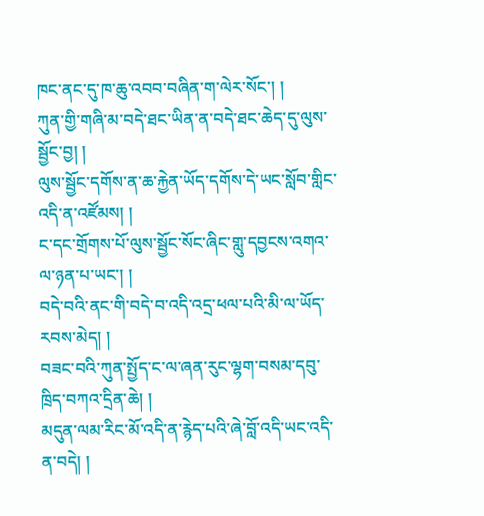ཁང་ནང་དུ་ཁ་ཆུ་འབབ་བཞིན་ག་ལེར་སོང་། །
ཀུན་གྱི་གཞི་མ་བདེ་ཐང་ཡིན་ན་བདེ་ཐང་ཆེད་དུ་ལུས་སྦྱོང་བྱ། །
ལུས་སྦྱོང་དགོས་ན་ཆ་རྐྱེན་ཡོད་དགོས་དེ་ཡང་སློབ་གླིང་འདི་ན་འཛོམས། །
ང་དང་གྲོགས་པོ་ལུས་སྦྱོང་སོང་ཞིང་གླུ་དབྱངས་འགའ་ལ་ཉན་པ་ཡང་། །
བདེ་བའི་ནང་གི་བདེ་བ་འདི་འདྲ་ཕལ་པའི་མི་ལ་ཡོད་རབས་མེད། །
བཟང་བའི་ཀུན་སྤྱོད་ང་ལ་ཞན་རུང་ལྷག་བསམ་དབུ་ཁྲིད་བཀའ་དྲིན་ཆེ། །
མདུན་ལམ་རིང་མོ་འདི་ན་རྙེད་པའི་ཞེ་བློ་འདི་ཡང་འདི་ན་བདེ། །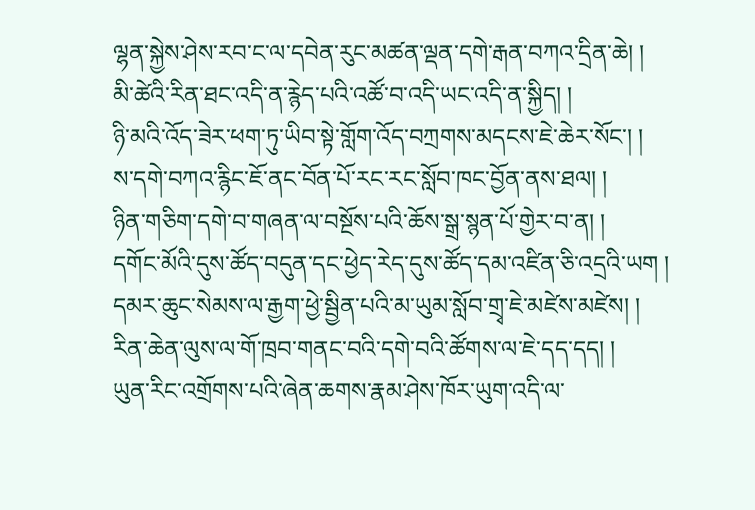ལྷན་སྐྱེས་ཤེས་རབ་ང་ལ་དབེན་རུང་མཚན་ལྡན་དགེ་རྒན་བཀའ་དྲིན་ཆེ། །
མི་ཚེའི་རིན་ཐང་འདི་ན་རྙེད་པའི་འཚོ་བ་འདི་ཡང་འདི་ན་སྐྱིད། །
ཉི་མའི་འོད་ཟེར་ཕག་ཏུ་ཡིབ་སྟེ་གློག་འོད་བཀྲགས་མདངས་ཇེ་ཆེར་སོང་། །
ས་དགེ་བཀའ་རྙིང་ཇོ་ནང་བོན་པོ་རང་རང་སློབ་ཁང་བྱོན་ནས་ཐལ། །
ཉིན་གཅིག་དགེ་བ་གཞན་ལ་བསྔོས་པའི་ཆོས་སྒྲ་སྙན་པོ་གྱེར་བ་ན། །
དགོང་མོའི་དུས་ཚོད་བདུན་དང་ཕྱེད་རེད་དུས་ཚོད་དམ་འཛིན་ཅི་འདྲའི་ཡག །
དམར་ཆུང་སེམས་ལ་རྒྱག་ཕྱེ་སྦྱིན་པའི་མ་ཡུམ་སློབ་གྲྭ་ཇེ་མཛེས་མཛེས། །
རིན་ཆེན་ལུས་ལ་གོ་ཁྲབ་གནང་བའི་དགེ་བའི་ཚོགས་ལ་ཇེ་དད་དད། །
ཡུན་རིང་འགྲོགས་པའི་ཞེན་ཆགས་རྣམ་ཤེས་ཁོར་ཡུག་འདི་ལ་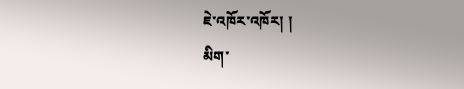ཇེ་འཁོར་འཁོར། །
མིག་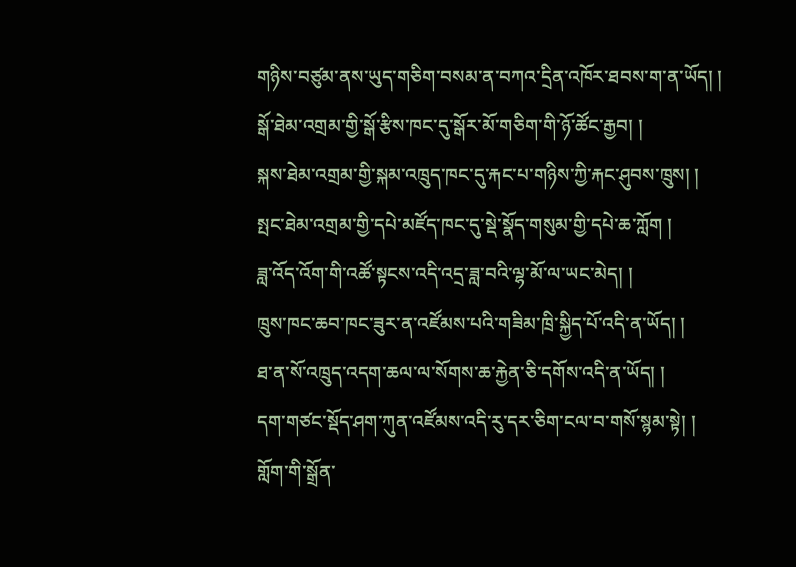གཉིས་བཙུམ་ནས་ཡུད་གཅིག་བསམ་ན་བཀའ་དྲིན་འཁོར་ཐབས་ག་ན་ཡོད། །
སྒོ་ཐེམ་འགྲམ་གྱི་སྒོ་རྩིས་ཁང་དུ་སྒོར་མོ་གཅིག་གི་ཉོ་ཚོང་རྒྱབ། །
སྐས་ཐེམ་འགྲམ་གྱི་སྐམ་འཁྲུད་ཁང་དུ་རྐང་པ་གཉིས་ཀྱི་རྐང་ཤུབས་ཁྲུས། །
སྤང་ཐེམ་འགྲམ་གྱི་དཔེ་མཛོད་ཁང་དུ་སྡེ་སྣོད་གསུམ་གྱི་དཔེ་ཆ་ཀློག །
ཟླ་འོད་འོག་གི་འཚོ་སྟངས་འདི་འདྲ་ཟླ་བའི་ལྷ་མོ་ལ་ཡང་མེད། །
ཁྲུས་ཁང་ཆབ་ཁང་ཟུར་ན་འཛོམས་པའི་གཟིམ་ཁྲི་སྐྱིད་པོ་འདི་ན་ཡོད། །
ཐ་ན་སོ་འཁྲུད་འདག་ཆལ་ལ་སོགས་ཆ་རྐྱེན་ཅི་དགོས་འདི་ན་ཡོད། །
དག་གཙང་སྡོད་ཤག་ཀུན་འཛོམས་འདི་རུ་དར་ཅིག་ངལ་བ་གསོ་སྙམ་སྟེ། །
གློག་གི་སྒྲོན་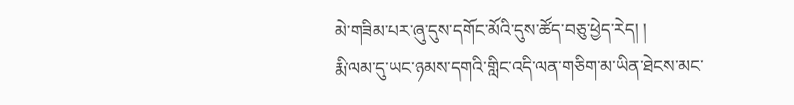མེ་གཟིམ་པར་ཞུ་དུས་དགོང་མོའི་དུས་ཚོད་བཅུ་ཕྱེད་རེད། །
རྨི་ལམ་དུ་ཡང་ཉམས་དགའི་གླིང་འདི་ལན་གཅིག་མ་ཡིན་ཐེངས་མང་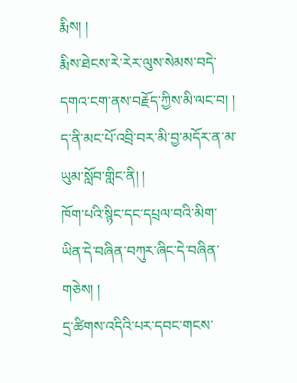རྨིས། །
རྨིས་ཐེངས་རེ་རེར་ལུས་སེམས་བདེ་དགའ་ངག་ནས་བརྗོད་ཀྱིས་མི་ལང་བ། །
ད་ནི་མང་པོ་འབྲི་བར་མི་བྱ་མདོར་ན་མ་ཡུམ་སློབ་གླིང་ནི། །
ཁོག་པའི་སྙིང་དང་དཔྲལ་བའི་མིག་ཡིན་དེ་བཞིན་བཀུར་ཞིང་དེ་བཞིན་གཅེས། །
དྲ་ཚིགས་འདིའི་པར་དབང་གངས་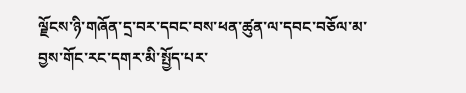ལྗོངས་ཉི་གཞོན་དྲ་བར་དབང་བས་ཕན་ཚུན་ལ་དབང་བཅོལ་མ་བྱས་གོང་རང་དགར་མི་སྤྱོད་པར་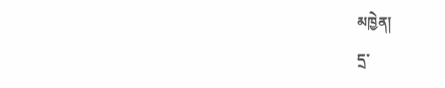མཁྱེན།
དྲ་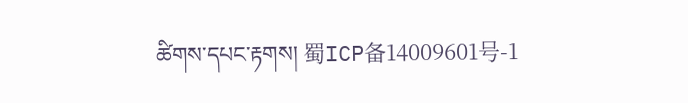ཚིགས་དཔང་རྟགས། 蜀ICP备14009601号-1